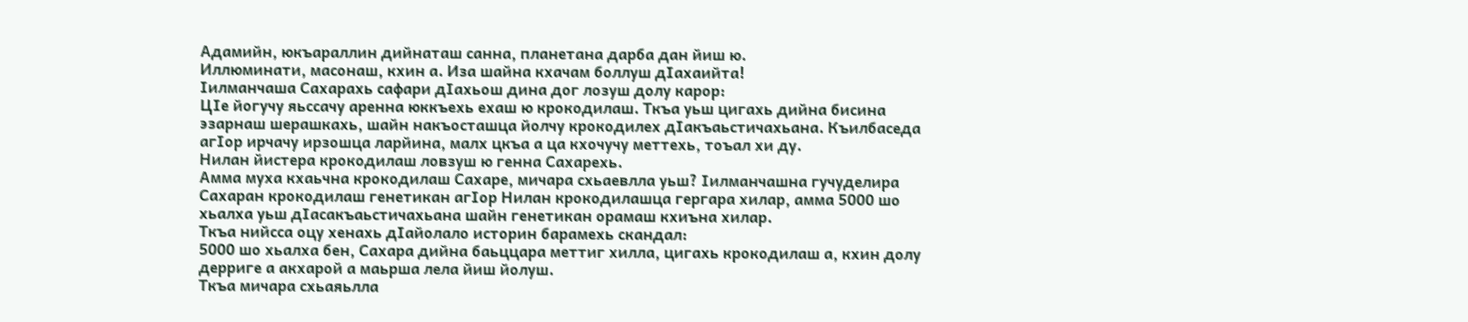Адамийн, юкъараллин дийнаташ санна, планетана дарба дан йиш ю.
Иллюминати, масонаш, кхин а. Иза шайна кхачам боллуш дӀахаийта!
Ӏилманчаша Сахарахь сафари дӀахьош дина дог лозуш долу карор:
ЦӀе йогучу яьссачу аренна юккъехь ехаш ю крокодилаш. Ткъа уьш цигахь дийна бисина эзарнаш шерашкахь, шайн накъосташца йолчу крокодилех дӀакъаьстичахьана. Къилбаседа агӀор ирчачу ирзошца ларйина, малх цкъа а ца кхочучу меттехь, тоъал хи ду.
Нилан йистера крокодилаш ловзуш ю генна Сахарехь.
Амма муха кхаьчна крокодилаш Сахаре, мичара схьаевлла уьш? Ӏилманчашна гучуделира Сахаран крокодилаш генетикан агӀор Нилан крокодилашца гергара хилар, амма 5000 шо хьалха уьш дӀасакъаьстичахьана шайн генетикан орамаш кхиъна хилар.
Ткъа нийсса оцу хенахь дӀайолало историн барамехь скандал:
5000 шо хьалха бен, Сахара дийна баьццара меттиг хилла, цигахь крокодилаш а, кхин долу дерриге а акхарой а маьрша лела йиш йолуш.
Ткъа мичара схьаяьлла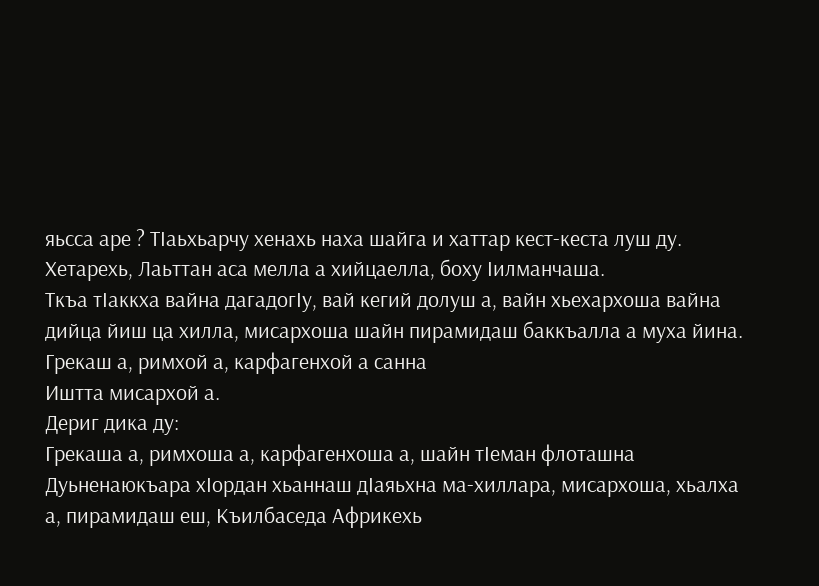яьсса аре ? ТӀаьхьарчу хенахь наха шайга и хаттар кест-кеста луш ду. Хетарехь, Лаьттан аса мелла а хийцаелла, боху Ӏилманчаша.
Ткъа тӀаккха вайна дагадогӀу, вай кегий долуш а, вайн хьехархоша вайна дийца йиш ца хилла, мисархоша шайн пирамидаш баккъалла а муха йина.
Грекаш а, римхой а, карфагенхой а санна
Иштта мисархой а.
Дериг дика ду:
Грекаша а, римхоша а, карфагенхоша а, шайн тӀеман флоташна Дуьненаюкъара хӀордан хьаннаш дӀаяьхна ма-хиллара, мисархоша, хьалха а, пирамидаш еш, Къилбаседа Африкехь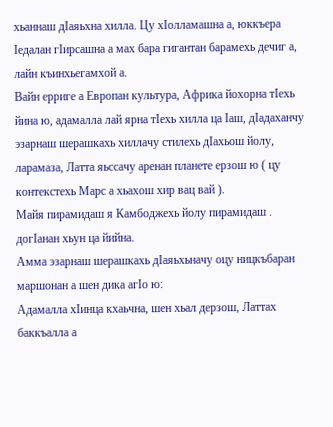хьаннаш дӀаяьхна хилла. Цу хӀолламашна а, юккъера Ӏедалан гӀирсашна а мах бара гигантан барамехь дечиг а, лайн къинхьегамхой а.
Вайн ерриге а Европан культура, Африка йохорна тӀехь йина ю, адамалла лай ярна тӀехь хилла ца Ӏаш, дӀадаханчу эзарнаш шерашкахь хиллачу стилехь дӀахьош йолу, ларамаза, Латта яьссачу аренан планете ерзош ю ( цу контекстехь Марс а хьахош хир вац вай ).
Майя пирамидаш я Камбоджехь йолу пирамидаш . догӀанан хьун ца йийна.
Амма эзарнаш шерашкахь дӀаяьхьначу оцу ницкъбаран маршонан а шен дика агӀо ю:
Адамалла хӀинца кхаьчна, шен хьал дерзош, Латтах баккъалла а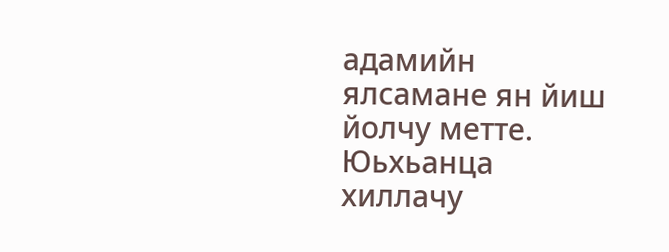адамийн ялсамане ян йиш йолчу метте.
Юьхьанца хиллачу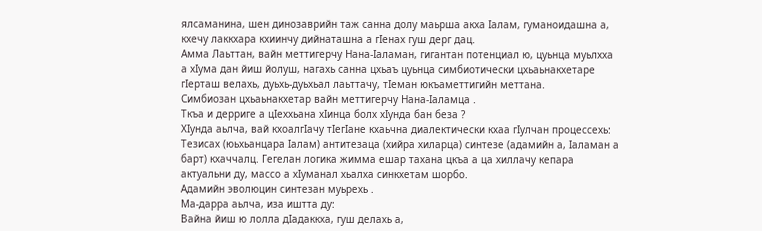ялсаманина, шен динозаврийн таж санна долу маьрша акха Ӏалам, гуманоидашна а, кхечу лаккхара кхиинчу дийнаташна а гӀенах гуш дерг дац.
Амма Лаьттан, вайн меттигерчу Нана-Ӏаламан, гигантан потенциал ю, цуьнца муьлхха а хӀума дан йиш йолуш, нагахь санна цхьаъ цуьнца симбиотически цхьаьнакхетаре гӀерташ велахь, дуьхь-дуьхьал лаьттачу, тӀеман юкъаметтигийн меттана.
Симбиозан цхьаьнакхетар вайн меттигерчу Нана-Ӏаламца .
Ткъа и дерриге а цӀеххьана хӀинца болх хӀунда бан беза ?
ХӀунда аьлча, вай кхоалгӀачу тӀегӀане кхаьчна диалектически кхаа гӀулчан процессехь: Тезисах (юьхьанцара Ӏалам) антитезаца (хийра хиларца) синтезе (адамийн а, Ӏаламан а барт) кхаччалц. Гегелан логика жимма ешар тахана цкъа а ца хиллачу кепара актуальни ду, массо а хӀуманал хьалха синкхетам шорбо.
Адамийн эволюцин синтезан муьрехь .
Ма-дарра аьлча, иза иштта ду:
Вайна йиш ю лолла дӀадаккха, гуш делахь а,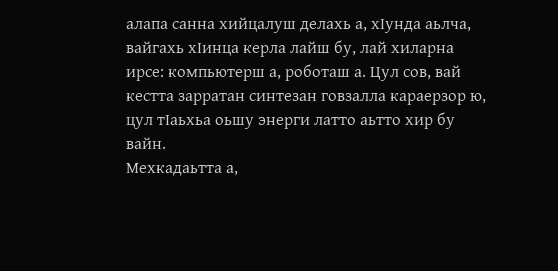алапа санна хийцалуш делахь а, хӀунда аьлча, вайгахь хӀинца керла лайш бу, лай хиларна ирсе: компьютерш а, роботаш а. Цул сов, вай кестта зарратан синтезан говзалла караерзор ю, цул тӀаьхьа оьшу энерги латто аьтто хир бу вайн.
Мехкадаьтта а,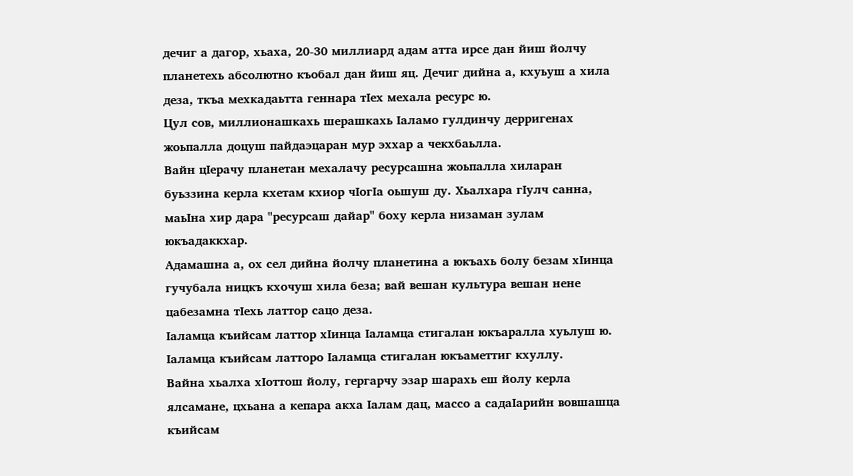дечиг а дагор, хьаха, 20-30 миллиард адам атта ирсе дан йиш йолчу планетехь абсолютно къобал дан йиш яц. Дечиг дийна а, кхуьуш а хила деза, ткъа мехкадаьтта геннара тӀех мехала ресурс ю.
Цул сов, миллионашкахь шерашкахь Ӏаламо гулдинчу дерригенах жоьпалла доцуш пайдаэцаран мур эххар а чекхбаьлла.
Вайн цӀерачу планетан мехалачу ресурсашна жоьпалла хиларан буьззина керла кхетам кхиор чӀогӀа оьшуш ду. Хьалхара гӀулч санна, маьӀна хир дара "ресурсаш дайар" боху керла низаман зулам юкъадаккхар.
Адамашна а, ох сел дийна йолчу планетина а юкъахь болу безам хӀинца гучубала ницкъ кхочуш хила беза; вай вешан культура вешан нене цабезамна тӀехь латтор сацо деза.
Ӏаламца къийсам латтор хӀинца Ӏаламца стигалан юкъаралла хуьлуш ю.
Ӏаламца къийсам латторо Ӏаламца стигалан юкъаметтиг кхуллу.
Вайна хьалха хӀоттош йолу, гергарчу эзар шарахь еш йолу керла ялсамане, цхьана а кепара акха Ӏалам дац, массо а садаӀарийн вовшашца къийсам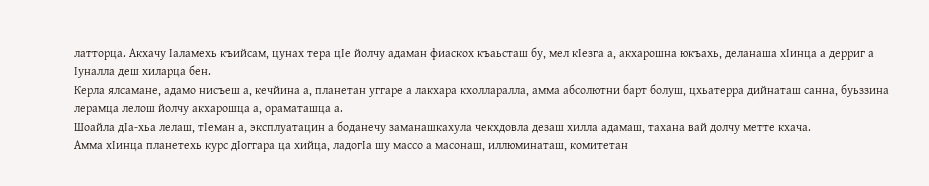латторца. Акхачу Ӏаламехь къийсам, цунах тера цӀе йолчу адаман фиаскох къаьсташ бу, мел кӀезга а, акхарошна юкъахь, деланаша хӀинца а дерриг а Ӏуналла деш хиларца бен.
Керла ялсамане, адамо нисъеш а, кечйина а, планетан уггаре а лакхара кхолларалла, амма абсолютни барт болуш, цхьатерра дийнаташ санна, буьззина лерамца лелош йолчу акхарошца а, ораматашца а.
Шоайла дӀа-хьа лелаш, тӀеман а, эксплуатацин а боданечу заманашкахула чекхдовла дезаш хилла адамаш, тахана вай долчу метте кхача.
Амма хӀинца планетехь курс дӀоггара ца хийца, ладогӀа шу массо а масонаш, иллюминаташ, комитетан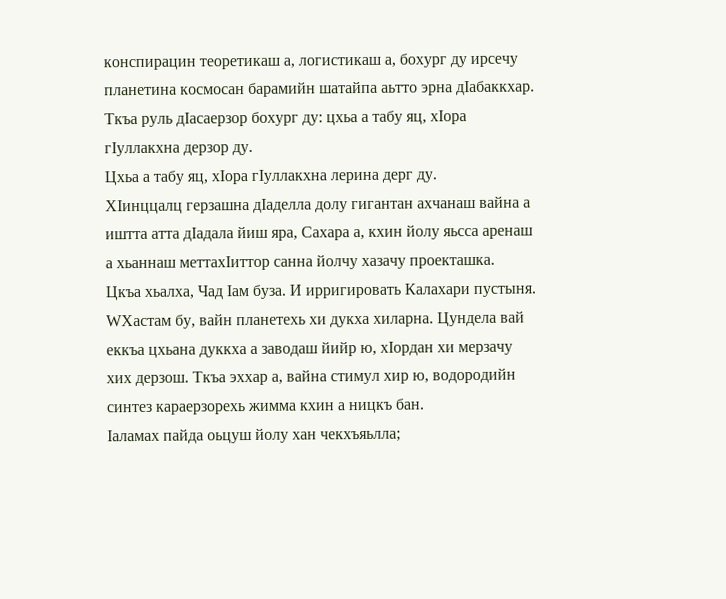конспирацин теоретикаш а, логистикаш а, бохург ду ирсечу планетина космосан барамийн шатайпа аьтто эрна дӀабаккхар.
Ткъа руль дӀасаерзор бохург ду: цхьа а табу яц, хӀора гӀуллакхна дерзор ду.
Цхьа а табу яц, хӀора гӀуллакхна лерина дерг ду.
ХӀинццалц герзашна дӀаделла долу гигантан ахчанаш вайна а иштта атта дӀадала йиш яра, Сахара а, кхин йолу яьсса аренаш а хьаннаш меттахӀиттор санна йолчу хазачу проекташка.
Цкъа хьалха, Чад Ӏам буза. И ирригировать Калахари пустыня.
WХастам бу, вайн планетехь хи дукха хиларна. Цундела вай еккъа цхьана дуккха а заводаш йийр ю, хӀордан хи мерзачу хих дерзош. Ткъа эххар а, вайна стимул хир ю, водородийн синтез караерзорехь жимма кхин а ницкъ бан.
Ӏаламах пайда оьцуш йолу хан чекхъяьлла;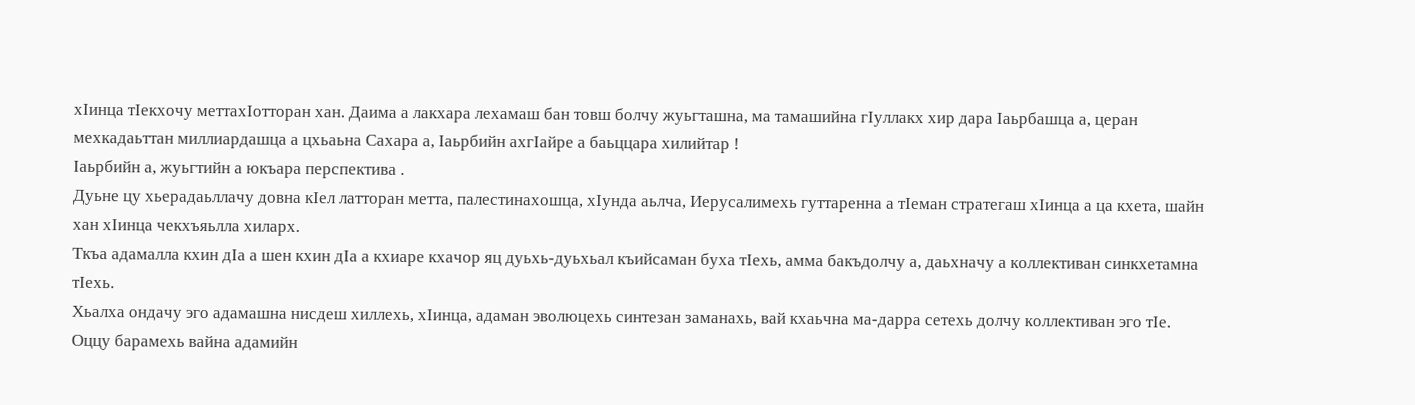хӀинца тӀекхочу меттахӀотторан хан. Даима а лакхара лехамаш бан товш болчу жуьгташна, ма тамашийна гӀуллакх хир дара Ӏаьрбашца а, церан мехкадаьттан миллиардашца а цхьаьна Сахара а, Ӏаьрбийн ахгӀайре а баьццара хилийтар !
Ӏаьрбийн а, жуьгтийн а юкъара перспектива .
Дуьне цу хьерадаьллачу довна кӀел латторан метта, палестинахошца, хӀунда аьлча, Иерусалимехь гуттаренна а тӀеман стратегаш хӀинца а ца кхета, шайн хан хӀинца чекхъяьлла хиларх.
Ткъа адамалла кхин дӀа а шен кхин дӀа а кхиаре кхачор яц дуьхь-дуьхьал къийсаман буха тӀехь, амма бакъдолчу а, даьхначу а коллективан синкхетамна тӀехь.
Хьалха ондачу эго адамашна нисдеш хиллехь, хӀинца, адаман эволюцехь синтезан заманахь, вай кхаьчна ма-дарра сетехь долчу коллективан эго тӀе.
Оццу барамехь вайна адамийн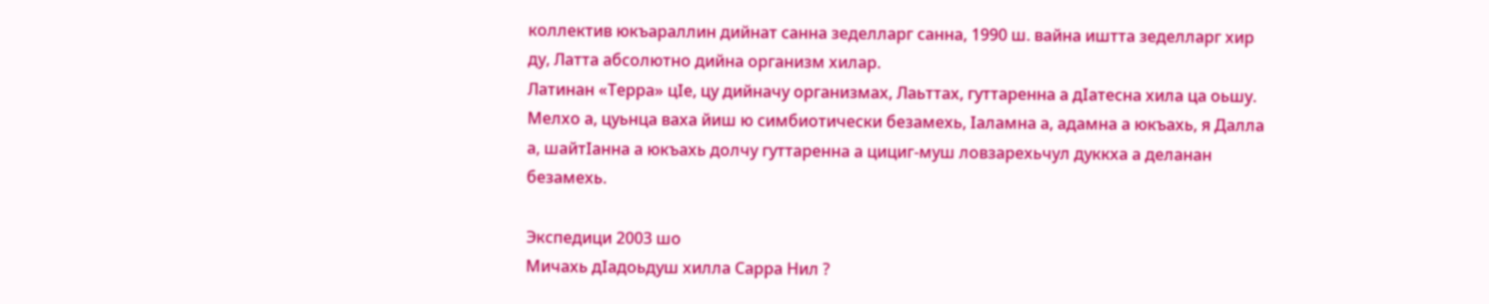коллектив юкъараллин дийнат санна зеделларг санна, 1990 ш. вайна иштта зеделларг хир ду, Латта абсолютно дийна организм хилар.
Латинан «Терра» цӀе, цу дийначу организмах, Лаьттах, гуттаренна а дӀатесна хила ца оьшу. Мелхо а, цуьнца ваха йиш ю симбиотически безамехь, Ӏаламна а, адамна а юкъахь, я Далла а, шайтӀанна а юкъахь долчу гуттаренна а цициг-муш ловзарехьчул дуккха а деланан безамехь.

Экспедици 2003 шо
Мичахь дӀадоьдуш хилла Сарра Нил ?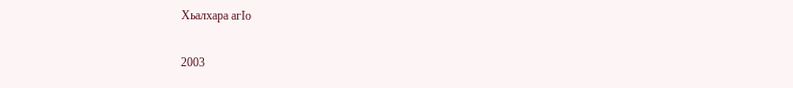Хьалхара агӀо

2003